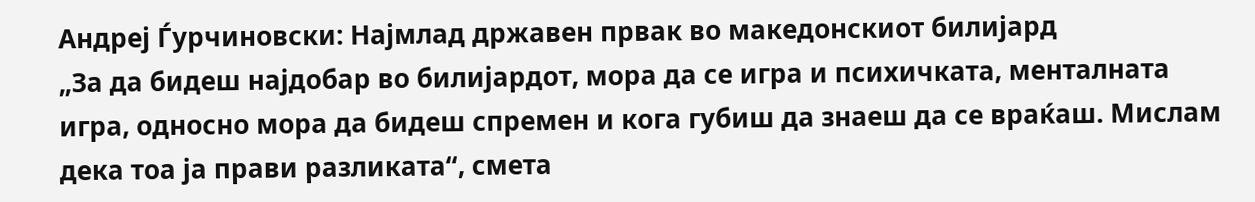Андреј Ѓурчиновски: Најмлад државен првак во македонскиот билијард
„За да бидеш најдобар во билијардот, мора да се игра и психичката, менталната игра, односно мора да бидеш спремен и кога губиш да знаеш да се враќаш. Мислам дека тоа ја прави разликата“, смета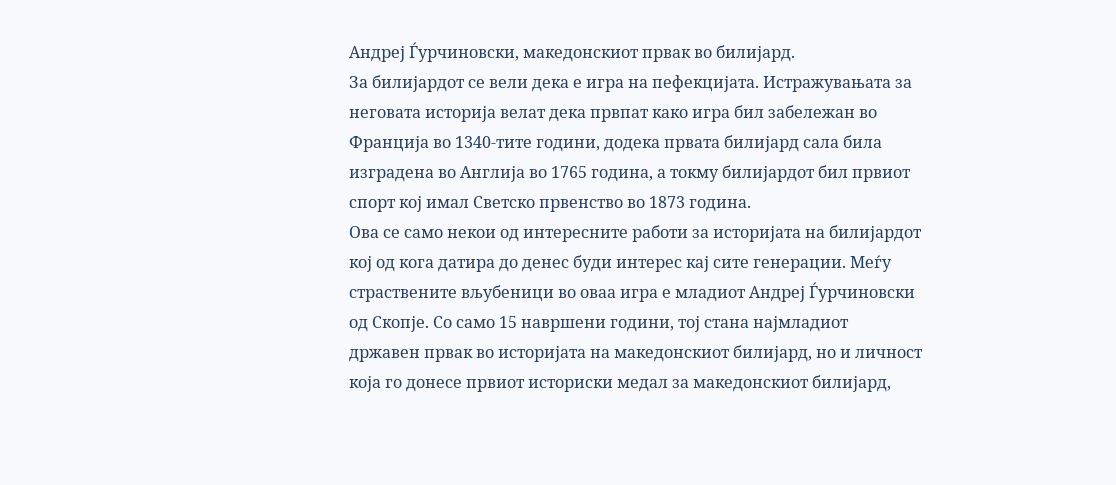Андреј Ѓурчиновски, македонскиот првак во билијард.
За билијардот се вели дека е игра на пефекцијата. Истражувањата за неговата историја велат дека првпат како игра бил забележан во Франција во 1340-тите години, додека првата билијард сала била изградена во Англија во 1765 година, а токму билијардот бил првиот спорт кој имал Светско првенство во 1873 година.
Ова се само некои од интересните работи за историјата на билијардот кој од кога датира до денес буди интерес кај сите генерации. Меѓу страствените вљубеници во оваа игра е младиот Андреј Ѓурчиновски од Скопје. Со само 15 навршени години, тој стана најмладиот државен првак во историјата на македонскиот билијард, но и личност која го донесе првиот историски медал за македонскиот билијард,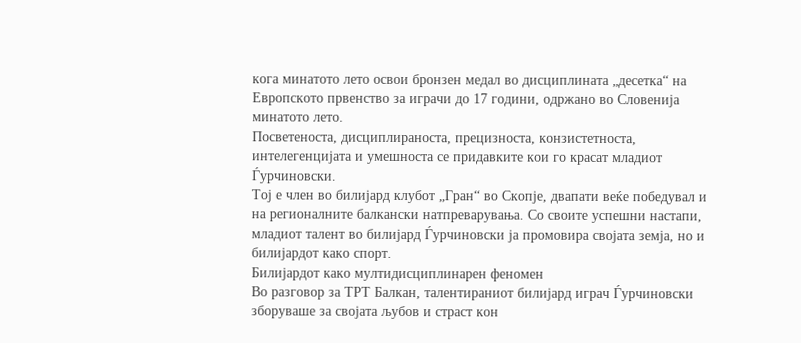кога минатото лето освои бронзен медал во дисциплината „десетка“ на Европското првенство за играчи до 17 години, одржано во Словенија минатото лето.
Посветеноста, дисциплираноста, прецизноста, конзистетноста, интелегенцијата и умешноста се придавките кои го красат младиот Ѓурчиновски.
Тој е член во билијард клубот „Гран“ во Скопје, двапати веќе победувал и на регионалните балкански натпреварувања. Со своите успешни настапи, младиот талент во билијард Ѓурчиновски ја промовира својата земја, но и билијардот како спорт.
Билијардот како мултидисциплинарен феномен
Во разговор за ТРТ Балкан, талентираниот билијард играч Ѓурчиновски зборуваше за својата љубов и страст кон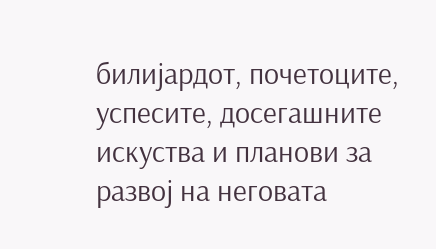билијардот, почетоците, успесите, досегашните искуства и планови за развој на неговата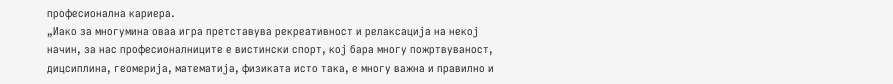професионална кариера.
„Иако за многумина оваа игра претставува рекреативност и релаксација на некој начин, за нас професионалниците е вистински спорт, кој бара многу пожртвуваност, дицсиплина, геомерија, математија, физиката исто така, е многу важна и правилно и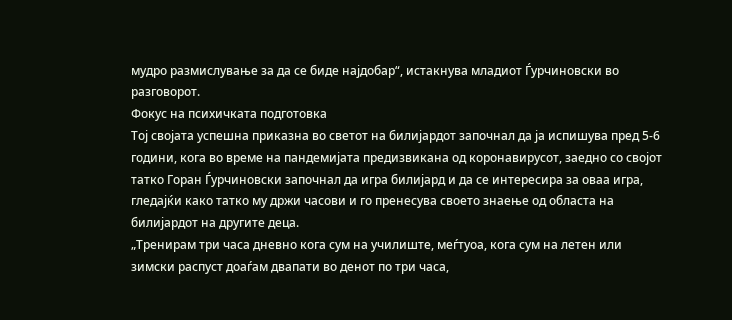мудро размислување за да се биде најдобар“, истакнува младиот Ѓурчиновски во разговорот.
Фокус на психичката подготовка
Тој својата успешна приказна во светот на билијардот започнал да ја испишува пред 5-6 години, кога во време на пандемијата предизвикана од коронавирусот, заедно со својот татко Горан Ѓурчиновски започнал да игра билијард и да се интересира за оваа игра, гледајќи како татко му држи часови и го пренесува своето знаење од областа на билијардот на другите деца.
„Тренирам три часа дневно кога сум на училиште, меѓтуоа, кога сум на летен или зимски распуст доаѓам двапати во денот по три часа,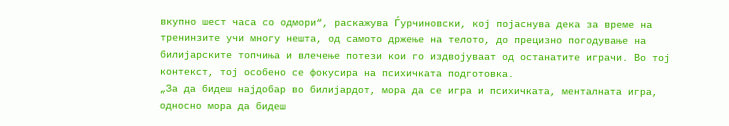вкупно шест часа со одмори“, раскажува Ѓурчиновски, кој појаснува дека за време на тренинзите учи многу нешта, од самото држење на телото, до прецизно погодување на билијарските топчиња и влечење потези кои го издвојуваат од останатите играчи. Во тој контекст, тој особено се фокусира на психичката подготовка.
„За да бидеш најдобар во билијардот, мора да се игра и психичката, менталната игра, односно мора да бидеш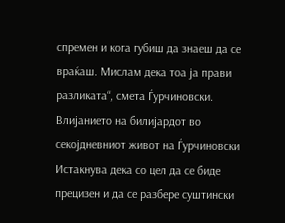спремен и кога губиш да знаеш да се враќаш. Мислам дека тоа ја прави разликата“, смета Ѓурчиновски.
Влијанието на билијардот во секојдневниот живот на Ѓурчиновски
Истакнува дека со цел да се биде прецизен и да се разбере суштински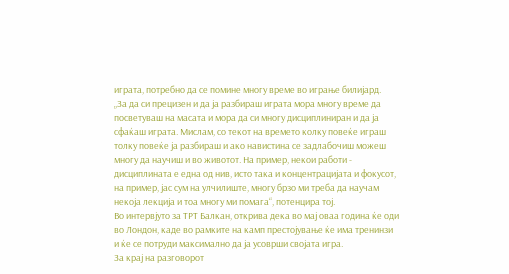играта, потребно да се помине многу време во играње билијард.
„За да си прецизен и да ја разбираш играта мора многу време да посветуваш на масата и мора да си многу дисциплиниран и да ја сфаќаш играта. Мислам, со текот на времето колку повеќе играш толку повеќе ја разбираш и ако навистина се задлабочиш можеш многу да научиш и во животот. На пример, некои работи - дисциплината е една од нив, исто така и концентрацијата и фокусот, на пример, јас сум на улчилиште, многу брзо ми треба да научам некоја лекција и тоа многу ми помага“, потенцира тој.
Во интервјуто за ТРТ Балкан, открива дека во мај оваа година ќе оди во Лондон, каде во рамките на камп престојување ќе има тренинзи и ќе се потруди максимално да ја усоврши својата игра.
За крај на разговорот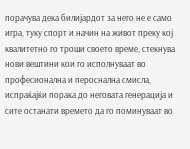порачува дека билијардот за него не е само игра, туку спорт и начин на живот преку кој квалитетно го троши своето време, стекнува нови вештини кои го исполнуваат во професионална и пероснална смисла, испраќајќи порака до неговата генерација и сите останати времето да го поминуваат во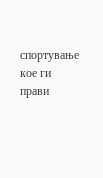спортување кое ги прави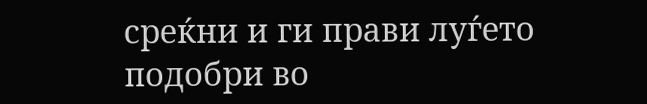среќни и ги прави луѓето подобри во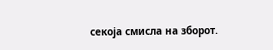секоја смисла на зборот.